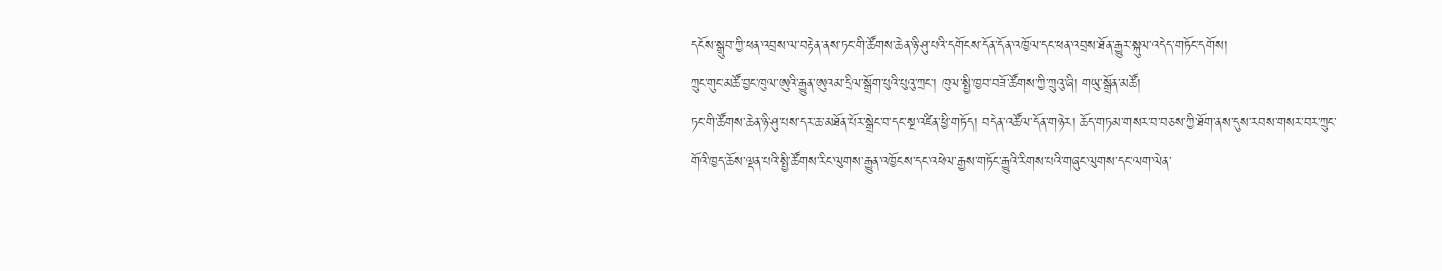དངོས་སྒྲུབ་ཀྱི་ཕན་འབྲས་ལ་བརྟེན་ནས་ཏང་གི་ཚོགས་ཆེན་ཉི་ཤུ་པའི་དགོངས་དོན་དོན་འཁྱོལ་དང་ཕན་འབྲས་ཐོན་རྒྱུར་སྐུལ་འདེད་གཏོང་དགོས།
ཀྲུང་གུང་མཚོ་བྱང་ཁུལ་ཨུའི་རྒྱུན་ཨུའམ་དྲིལ་སྒྲོག་པུའི་པུའུ་ཀྲང་། ཁུལ་སྤྱི་ཁྱབ་བཟོ་ཚོགས་ཀྱི་ཀྲུའུ་ཞི། གཡུ་སྒྲོན་མཚོ།
ཏང་གི་ཚོགས་ཆེན་ཉི་ཤུ་པས་དར་ཆ་མཐོན་པོར་སྒྲེང་བ་དང་སྔ་འཛིན་ཕྱི་གཏོད། བདེན་འཚོལ་དོན་གཉེར། ཆོད་གཏམ་གསར་བ་བཅས་ཀྱི་ཐོག་ནས་དུས་རབས་གསར་བར་ཀྲུང་གོའི་ཁྱད་ཆོས་ལྡན་པའི་སྤྱི་ཚོགས་རིང་ལུགས་རྒྱུན་འཁྱོངས་དང་འཕེལ་རྒྱས་གཏོང་རྒྱུའི་རིགས་པའི་གཞུང་ལུགས་དང་ལག་ལེན་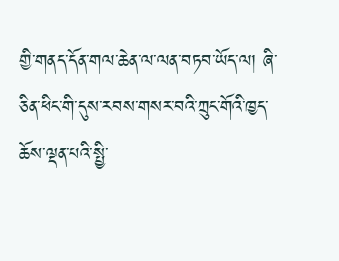གྱི་གནད་དོན་གལ་ཆེན་ལ་ལན་བཏབ་ཡོད་ལ། ཞི་ཅིན་ཕིང་གི་དུས་རབས་གསར་བའི་ཀྲུང་གོའི་ཁྱད་ཆོས་ལྡན་པའི་སྤྱི་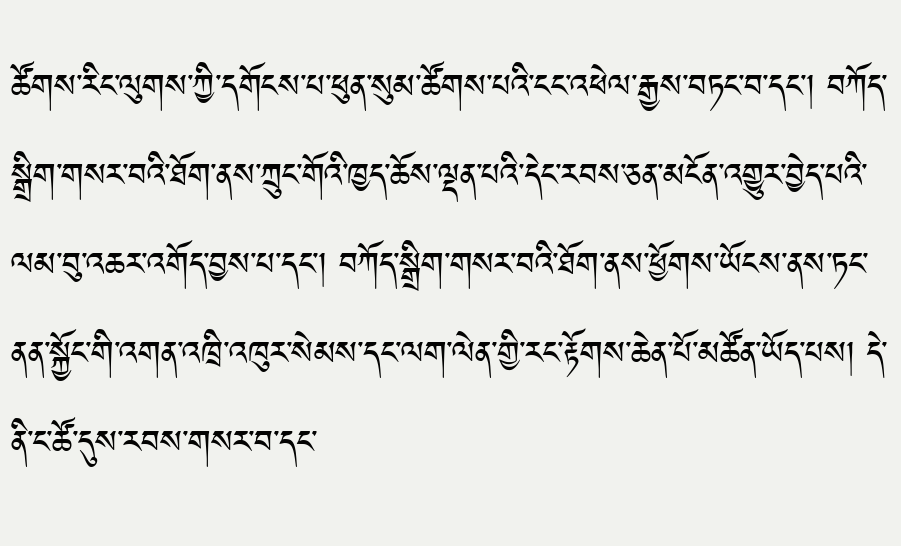ཚོགས་རིང་ལུགས་ཀྱི་དགོངས་པ་ཕུན་སུམ་ཚོགས་པའི་ངང་འཕེལ་རྒྱས་བཏང་བ་དང་། བཀོད་སྒྲིག་གསར་བའི་ཐོག་ནས་ཀྲུང་གོའི་ཁྱད་ཆོས་ལྡན་པའི་དེང་རབས་ཅན་མངོན་འགྱུར་བྱེད་པའི་ལམ་བུ་འཆར་འགོད་བྱས་པ་དང་། བཀོད་སྒྲིག་གསར་བའི་ཐོག་ནས་ཕྱོགས་ཡོངས་ནས་ཏང་ནན་སྐྱོང་གི་འགན་འཁྲི་འཁུར་སེམས་དང་ལག་ལེན་གྱི་རང་རྟོགས་ཆེན་པོ་མཚོན་ཡོད་པས། དེ་ནི་ང་ཚོ་དུས་རབས་གསར་བ་དང་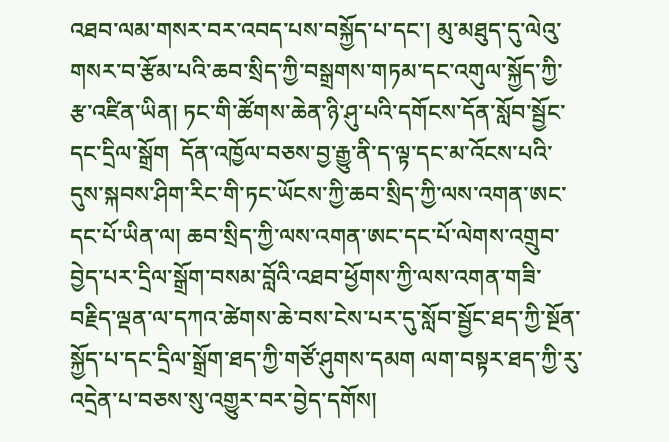འཐབ་ལམ་གསར་བར་འབད་པས་བསྐྱོད་པ་དང་། མུ་མཐུད་དུ་ལེའུ་གསར་བ་རྩོམ་པའི་ཆབ་སྲིད་ཀྱི་བསྒྲགས་གཏམ་དང་འགུལ་སྐྱོད་ཀྱི་རྩ་འཛིན་ཡིན། ཏང་གི་ཚོགས་ཆེན་ཉི་ཤུ་པའི་དགོངས་དོན་སློབ་སྦྱོང་དང་དྲིལ་སྒྲོག  དོན་འཁྱོལ་བཅས་བྱ་རྒྱུ་ནི་ད་ལྟ་དང་མ་འོངས་པའི་དུས་སྐབས་ཤིག་རིང་གི་ཏང་ཡོངས་ཀྱི་ཆབ་སྲིད་ཀྱི་ལས་འགན་ཨང་དང་པོ་ཡིན་ལ། ཆབ་སྲིད་ཀྱི་ལས་འགན་ཨང་དང་པོ་ལེགས་འགྲུབ་བྱེད་པར་དྲིལ་སྒྲོག་བསམ་བློའི་འཐབ་ཕྱོགས་ཀྱི་ལས་འགན་གཟི་བརྗིད་ལྡན་ལ་དཀའ་ཚེགས་ཆེ་བས་ངེས་པར་དུ་སློབ་སྦྱོང་ཐད་ཀྱི་སྔོན་སྐྱོད་པ་དང་དྲིལ་སྒྲོག་ཐད་ཀྱི་གཙོ་ཤུགས་དམག ལག་བསྟར་ཐད་ཀྱི་རུ་འདྲེན་པ་བཅས་སུ་འགྱུར་བར་བྱེད་དགོས།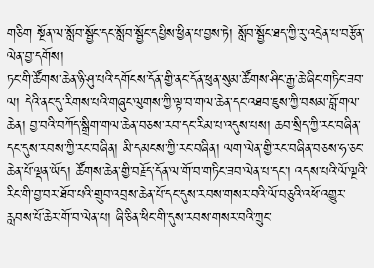གཅིག སྔོན་ལ་སློབ་སྦྱོང་དང་སློབ་སྦྱོང་དཔྱིས་ཕྱིན་པ་བྱས་ཏེ། སློབ་སྦྱོང་ཐད་ཀྱི་རུ་འདྲེན་པ་བརྩོན་ལེན་བྱ་དགོས།
ཏང་གི་ཚོགས་ཆེན་ཉི་ཤུ་པའི་དགོངས་དོན་གྱི་ནང་དོན་ཕུན་སུམ་ཚོགས་ཤིང་རྒྱ་ཆེ་ཞིང་གཏིང་ཟབ་ལ། དེའི་ནང་དུ་རིགས་པའི་གཞུང་ལུགས་ཀྱི་ལྟ་བ་གལ་ཆེན་དང་འཐབ་ཇུས་ཀྱི་བསམ་བློ་གལ་ཆེན། བྱ་བའི་བཀོད་སྒྲིག་གལ་ཆེན་བཅས་རབ་དང་རིམ་པ་འདུས་པས། ཆབ་སྲིད་ཀྱི་རང་བཞིན་དང་དུས་རབས་ཀྱི་རང་བཞིན། མི་དམངས་ཀྱི་རང་བཞིན། ལག་ལེན་གྱི་རང་བཞིན་བཅས་ཧ་ཅང་ཆེན་པོ་ལྡན་ཡོད། ཚོགས་ཆེན་གྱི་བརྗོད་དོན་ལ་གོ་བ་གཏིང་ཟབ་ལེན་པ་དང་། འདས་པའི་ལོ་ལྔའི་རིང་གི་བྱ་བར་ཐོབ་པའི་གྲུབ་འབྲས་ཆེན་པོ་དང་དུས་རབས་གསར་བའི་ལོ་བཅུའི་འཕོ་འགྱུར་རླབས་པོ་ཆེར་གོ་བ་ལེན་པ། ཞི་ཅིན་ཕིང་གི་དུས་རབས་གསར་བའི་ཀྲུང་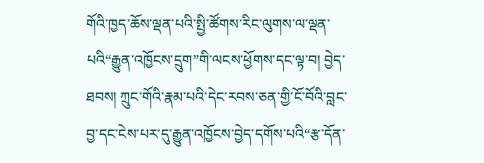གོའི་ཁྱད་ཆོས་ལྡན་པའི་སྤྱི་ཚོགས་རིང་ལུགས་ལ་ལྡན་པའི“རྒྱུན་འཁྱོངས་དྲུག”གི་ལངས་ཕྱོགས་དང་ལྟ་བ། བྱེད་ཐབས། ཀྲུང་གོའི་རྣམ་པའི་དེང་རབས་ཅན་གྱི་ངོ་བོའི་བླང་བྱ་དང་ངེས་པར་དུ་རྒྱུན་འཁྱོངས་བྱེད་དགོས་པའི“རྩ་དོན་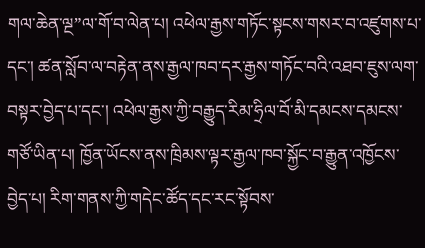གལ་ཆེན་ལྔ”ལ་གོ་བ་ལེན་པ། འཕེལ་རྒྱས་གཏོང་སྟངས་གསར་བ་འཛུགས་པ་དང་། ཚན་སློབ་ལ་བརྟེན་ནས་རྒྱལ་ཁབ་དར་རྒྱས་གཏོང་བའི་འཐབ་ཇུས་ལག་བསྟར་བྱེད་པ་དང་། འཕེལ་རྒྱས་ཀྱི་བརྒྱུད་རིམ་ཧྲིལ་བོ་མི་དམངས་དམངས་གཙོ་ཡིན་པ། ཁྱོན་ཡོངས་ནས་ཁྲིམས་ལྟར་རྒྱལ་ཁབ་སྐྱོང་བ་རྒྱུན་འཁྱོངས་བྱེད་པ། རིག་གནས་ཀྱི་གདེང་ཚོད་དང་རང་སྟོབས་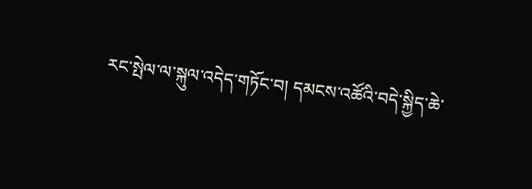རང་སྤེལ་ལ་སྐུལ་འདེད་གཏོང་བ། དམངས་འཚོའི་བདེ་སྐྱིད་ཆེ་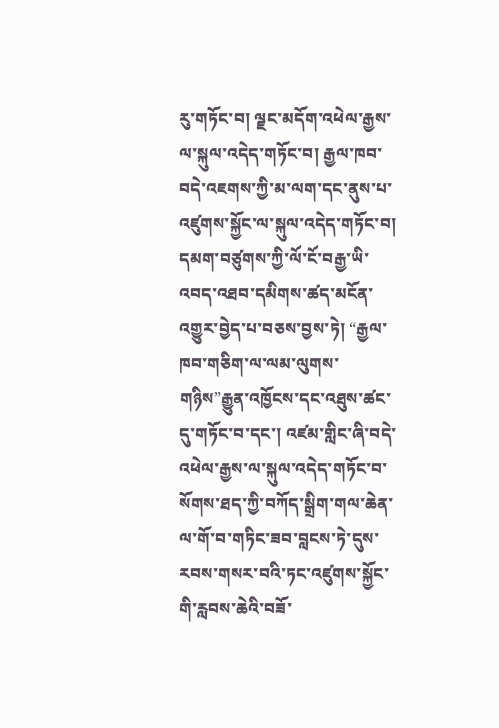རུ་གཏོང་བ། ལྗང་མདོག་འཕེལ་རྒྱས་ལ་སྐུལ་འདེད་གཏོང་བ། རྒྱལ་ཁབ་བདེ་འཇགས་ཀྱི་མ་ལག་དང་ནུས་པ་འཛུགས་སྐྱོང་ལ་སྐུལ་འདེད་གཏོང་བ། དམག་བཙུགས་ཀྱི་ལོ་ངོ་བརྒྱ་ཡི་འབད་འཐབ་དམིགས་ཚད་མངོན་འགྱུར་བྱེད་པ་བཅས་བྱས་ཏེ། “རྒྱལ་ཁབ་གཅིག་ལ་ལམ་ལུགས་གཉིས”རྒྱུན་འཁྱོངས་དང་འཐུས་ཚང་དུ་གཏོང་བ་དང་། འཛམ་གླིང་ཞི་བདེ་འཕེལ་རྒྱས་ལ་སྐུལ་འདེད་གཏོང་བ་སོགས་ཐད་ཀྱི་བཀོད་སྒྲིག་གལ་ཆེན་ལ་གོ་བ་གཏིང་ཟབ་བླངས་ཏེ་དུས་རབས་གསར་བའི་ཏང་འཛུགས་སྐྱོང་གི་རླབས་ཆེའི་བཟོ་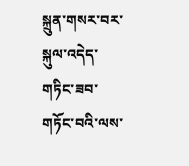སྐྲུན་གསར་བར་སྐུལ་འདེད་གཏིང་ཟབ་གཏོང་བའི་ལས་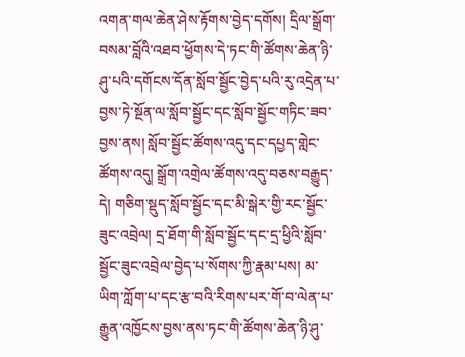འགན་གལ་ཆེན་ཤེས་རྟོགས་བྱེད་དགོས། དྲིལ་སྒྲོག་བསམ་བློའི་འཐབ་ཕྱོགས་དེ་ཏང་གི་ཚོགས་ཆེན་ཉི་ཤུ་པའི་དགོངས་དོན་སློབ་སྦྱོང་བྱེད་པའི་རུ་འདྲེན་པ་བྱས་ཏེ་སྔོན་ལ་སློབ་སྦྱོང་དང་སློབ་སྦྱོང་གཏིང་ཟབ་བྱས་ནས། སློབ་སྦྱོང་ཚོགས་འདུ་དང་དཔྱད་གླེང་ཚོགས་འདུ། སྒྲོག་འགྲེལ་ཚོགས་འདུ་བཅས་བརྒྱུད་དེ། གཅིག་སྡུད་སློབ་སྦྱོང་དང་མི་སྒེར་གྱི་རང་སྦྱོང་ཟུང་འབྲེལ། དྲ་ཐོག་གི་སློབ་སྦྱོང་དང་དྲ་ཕྱིའི་སློབ་སྦྱོང་ཟུང་འབྲེལ་བྱེད་པ་སོགས་ཀྱི་རྣམ་པས། མ་ཡིག་ཀློག་པ་དང་རྩ་བའི་རིགས་པར་གོ་བ་ལེན་པ་རྒྱུན་འཁྱོངས་བྱས་ནས་ཏང་གི་ཚོགས་ཆེན་ཉི་ཤུ་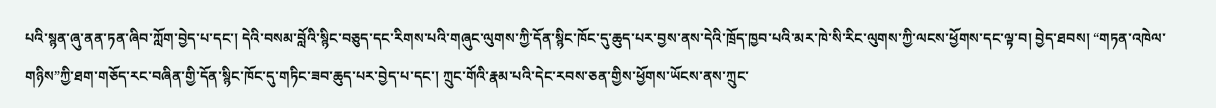པའི་སྙན་ཞུ་ནན་ཏན་ཞིབ་ཀློག་བྱེད་པ་དང་། དེའི་བསམ་བློའི་སྙིང་བཅུད་དང་རིགས་པའི་གཞུང་ལུགས་ཀྱི་དོན་སྙིང་ཁོང་དུ་ཆུད་པར་བྱས་ནས་དེའི་ཁྲོད་ཁྱབ་པའི་མར་ཁེ་སི་རིང་ལུགས་ཀྱི་ལངས་ཕྱོགས་དང་ལྟ་བ། བྱེད་ཐབས། “གཏན་འཁེལ་གཉིས”ཀྱི་ཐག་གཅོད་རང་བཞིན་གྱི་དོན་སྙིང་ཁོང་དུ་གཏིང་ཟབ་ཆུད་པར་བྱེད་པ་དང་། ཀྲུང་གོའི་རྣམ་པའི་དེང་རབས་ཅན་གྱིས་ཕྱོགས་ཡོངས་ནས་ཀྲུང་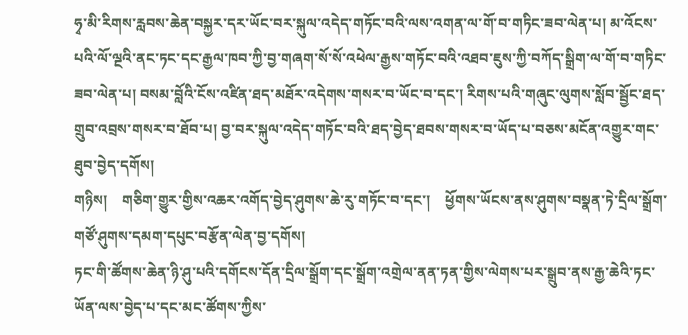ཧྭ་མི་རིགས་རླབས་ཆེན་བསྐྱར་དར་ཡོང་བར་སྐུལ་འདེད་གཏོང་བའི་ལས་འགན་ལ་གོ་བ་གཏིང་ཟབ་ལེན་པ། མ་འོངས་པའི་ལོ་ལྔའི་ནང་ཏང་དང་རྒྱལ་ཁབ་ཀྱི་བྱ་གཞག་སོ་སོ་འཕེལ་རྒྱས་གཏོང་བའི་འཐབ་ཇུས་ཀྱི་བཀོད་སྒྲིག་ལ་གོ་བ་གཏིང་ཟབ་ལེན་པ། བསམ་བློའི་ངོས་འཛིན་ཐད་མཐོར་འདེགས་གསར་བ་ཡོང་བ་དང་། རིགས་པའི་གཞུང་ལུགས་སློབ་སྦྱོང་ཐད་གྲུབ་འབྲས་གསར་བ་ཐོབ་པ། བྱ་བར་སྐུལ་འདེད་གཏོང་བའི་ཐད་བྱེད་ཐབས་གསར་བ་ཡོད་པ་བཅས་མངོན་འགྱུར་གང་ཐུབ་བྱེད་དགོས།
གཉིས།    གཅིག་གྱུར་གྱིས་འཆར་འགོད་བྱེད་ཤུགས་ཆེ་རུ་གཏོང་བ་དང་།    ཕྱོགས་ཡོངས་ནས་ཤུགས་བསྣན་ཏེ་དྲིལ་སྒྲོག་གཙོ་ཤུགས་དམག་དཔུང་བརྩོན་ལེན་བྱ་དགོས།
ཏང་གི་ཚོགས་ཆེན་ཉི་ཤུ་པའི་དགོངས་དོན་དྲིལ་སྒྲོག་དང་སྒྲོག་འགྲེལ་ནན་ཏན་གྱིས་ལེགས་པར་སྒྲུབ་ནས་རྒྱ་ཆེའི་ཏང་ཡོན་ལས་བྱེད་པ་དང་མང་ཚོགས་ཀྱིས་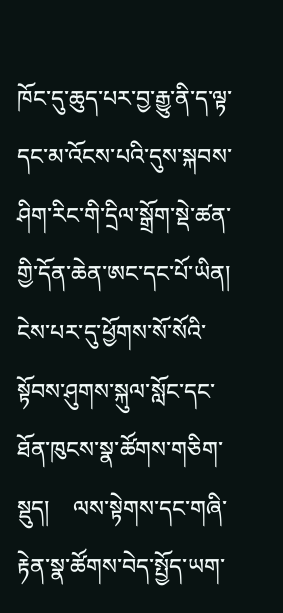ཁོང་དུ་ཆུད་པར་བྱ་རྒྱུ་ནི་ད་ལྟ་དང་མ་འོངས་པའི་དུས་སྐབས་ཤིག་རིང་གི་དྲིལ་སྒྲོག་སྡེ་ཚན་གྱི་དོན་ཆེན་ཨང་དང་པོ་ཡིན།     ངེས་པར་དུ་ཕྱོགས་སོ་སོའི་སྟོབས་ཤུགས་སྐུལ་སློང་དང་ཐོན་ཁུངས་སྣ་ཚོགས་གཅིག་སྡུད།    ལས་སྟེགས་དང་གཞི་རྟེན་སྣ་ཚོགས་བེད་སྤྱོད་ཡག་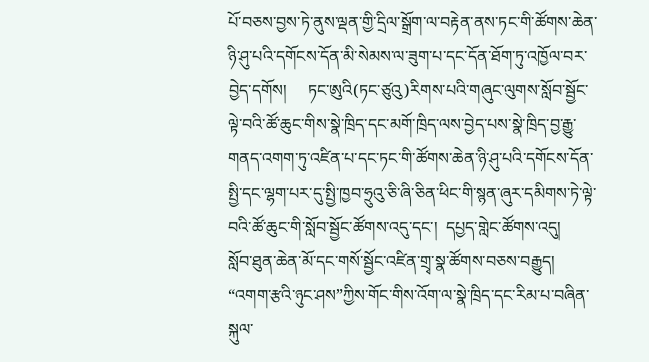པོ་བཅས་བྱས་ཏེ་ནུས་ལྡན་གྱི་དྲིལ་སྒྲོག་ལ་བརྟེན་ནས་ཏང་གི་ཚོགས་ཆེན་ཉི་ཤུ་པའི་དགོངས་དོན་མི་སེམས་ལ་ཟུག་པ་དང་དོན་ཐོག་ཏུ་འཁྱོལ་བར་བྱེད་དགོས།     ཏང་ཨུའི(ཏང་ཙུའུ)རིགས་པའི་གཞུང་ལུགས་སློབ་སྦྱོང་ལྟེ་བའི་ཚོ་ཆུང་གིས་སྣེ་ཁྲིད་དང་མགོ་ཁྲིད་ལས་བྱེད་པས་སྣེ་ཁྲིད་བྱ་རྒྱུ་གནད་འགག་ཏུ་འཛིན་པ་དང་ཏང་གི་ཚོགས་ཆེན་ཉི་ཤུ་པའི་དགོངས་དོན་སྤྱི་དང་ལྷག་པར་དུ་སྤྱི་ཁྱབ་ཧྲུའུ་ཅི་ཞི་ཅིན་ཕིང་གི་སྙན་ཞུར་དམིགས་ཏེ་ལྟེ་བའི་ཚོ་ཆུང་གི་སློབ་སྦྱོང་ཚོགས་འདུ་དང་།  དཔྱད་གླེང་ཚོགས་འདུ།    སློབ་ཐུན་ཆེན་མོ་དང་གསོ་སྦྱོང་འཛིན་གྲྭ་སྣ་ཚོགས་བཅས་བརྒྱུད།     “འགག་རྩའི་ཉུང་ཤས”ཀྱིས་གོང་གིས་འོག་ལ་སྣེ་ཁྲིད་དང་རིམ་པ་བཞིན་སྐུལ་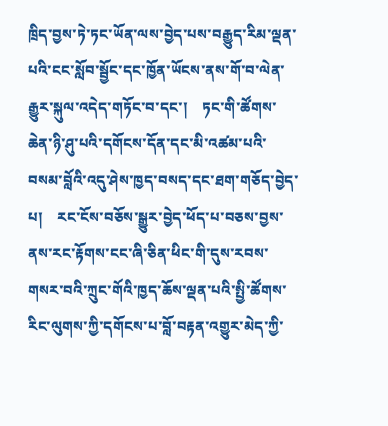ཁྲིད་བྱས་ཏེ་ཏང་ཡོན་ལས་བྱེད་པས་བརྒྱུད་རིམ་ལྡན་པའི་ངང་སློབ་སྦྱོང་དང་ཁྱོན་ཡོངས་ནས་གོ་བ་ལེན་རྒྱུར་སྐུལ་འདེད་གཏོང་བ་དང་།    ཏང་གི་ཚོགས་ཆེན་ཉི་ཤུ་པའི་དགོངས་དོན་དང་མི་འཚམ་པའི་བསམ་བློའི་འདུ་ཤེས་ཁྱད་བསད་དང་ཐག་གཅོད་བྱེད་པ།    རང་ངོས་བཅོས་སྒྱུར་བྱེད་ཕོད་པ་བཅས་བྱས་ནས་རང་རྟོགས་ངང་ཞི་ཅིན་ཕིང་གི་དུས་རབས་གསར་བའི་ཀྲུང་གོའི་ཁྱད་ཆོས་ལྡན་པའི་སྤྱི་ཚོགས་རིང་ལུགས་ཀྱི་དགོངས་པ་བློ་བརྟན་འགྱུར་མེད་ཀྱི་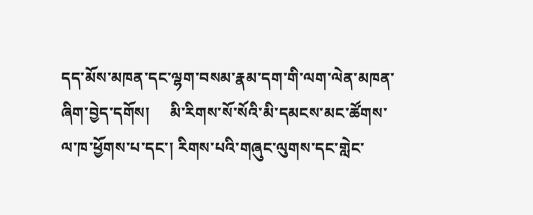དད་མོས་མཁན་དང་ལྷག་བསམ་རྣམ་དག་གི་ལག་ལེན་མཁན་ཞིག་བྱེད་དགོས།     མི་རིགས་སོ་སོའི་མི་དམངས་མང་ཚོགས་ལ་ཁ་ཕྱོགས་པ་དང་། རིགས་པའི་གཞུང་ལུགས་དང་གླེང་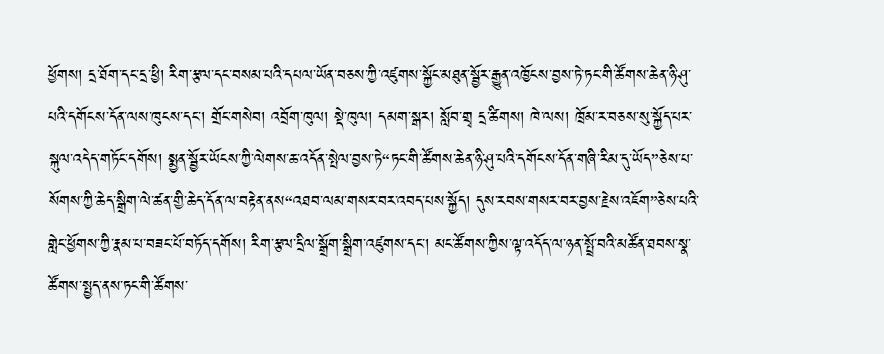ཕྱོགས། དྲ་ཐོག་དང་དྲ་ཕྱི། རིག་རྩལ་དང་བསམ་པའི་དཔལ་ཡོན་བཅས་ཀྱི་འཛུགས་སྐྱོང་མཐུན་སྦྱོར་རྒྱུན་འཁྱོངས་བྱས་ཏེ་ཏང་གི་ཚོགས་ཆེན་ཉི་ཤུ་པའི་དགོངས་དོན་ལས་ཁུངས་དང་། གྲོང་གསེབ། འབྲོག་ཁུལ། སྡེ་ཁུལ། དམག་སྒར། སློབ་གྲྭ དྲ་ཚིགས། ཁེ་ལས། ཁྲོམ་ར་བཅས་སུ་སྐྱོད་པར་སྐུལ་འདེད་གཏོང་དགོས། སྨྱན་སྦྱོར་ཡོངས་ཀྱི་ལེགས་ཆ་འདོན་སྤེལ་བྱས་ཏེ“ཏང་གི་ཚོགས་ཆེན་ཉི་ཤུ་པའི་དགོངས་དོན་གཞི་རིམ་དུ་ཡོད”ཅེས་པ་སོགས་ཀྱི་ཆེད་སྒྲིག་ལེ་ཚན་གྱི་ཆེད་དོན་ལ་བརྟེན་ནས“འཐབ་ལམ་གསར་བར་འབད་པས་སྐྱོད། དུས་རབས་གསར་བར་བྱས་རྗེས་འཇོག”ཅེས་པའི་གླེང་ཕྱོགས་ཀྱི་རྣམ་པ་བཟང་པོ་བཏོད་དགོས། རིག་རྩལ་དྲིལ་སྒྲོག་སྒྲིག་འཛུགས་དང་། མང་ཚོགས་ཀྱིས་ལྟ་འདོད་ལ་ཉན་སྤྲོ་བའི་མཚོན་ཐབས་སྣ་ཚོགས་སྤྱད་ནས་ཏང་གི་ཚོགས་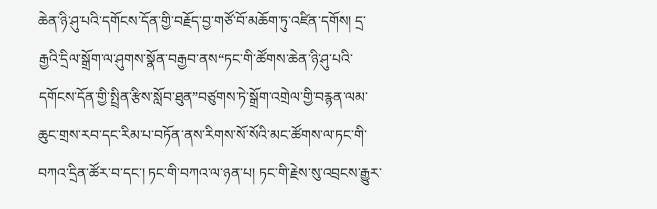ཆེན་ཉི་ཤུ་པའི་དགོངས་དོན་གྱི་བརྗོད་བྱ་གཙོ་བོ་མཆོག་ཏུ་འཛིན་དགོས། དྲ་རྒྱའི་དྲིལ་སྒྲོག་ལ་ཤུགས་སྣོན་བརྒྱབ་ནས“ཏང་གི་ཚོགས་ཆེན་ཉི་ཤུ་པའི་དགོངས་དོན་གྱི་སྤྲིན་རྩིས་སློབ་ཐུན”བཙུགས་ཏེ་སྒྲོག་འགྲེལ་གྱི་བརྙན་ལམ་ཆུང་གྲས་རབ་དང་རིམ་པ་བཏོན་ནས་རིགས་སོ་སོའི་མང་ཚོགས་ལ་ཏང་གི་བཀའ་དྲིན་ཚོར་བ་དང་། ཏང་གི་བཀའ་ལ་ཉན་པ། ཏང་གི་རྗེས་སུ་འབྲངས་རྒྱུར་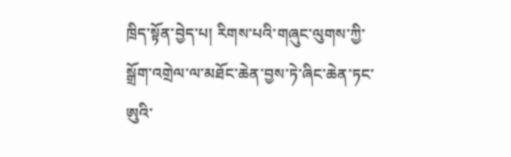ཁྲིད་སྟོན་བྱེད་པ། རིགས་པའི་གཞུང་ལུགས་ཀྱི་སྒྲོག་འགྲེལ་ལ་མཐོང་ཆེན་བྱས་ཏེ་ཞིང་ཆེན་ཏང་ཨུའི་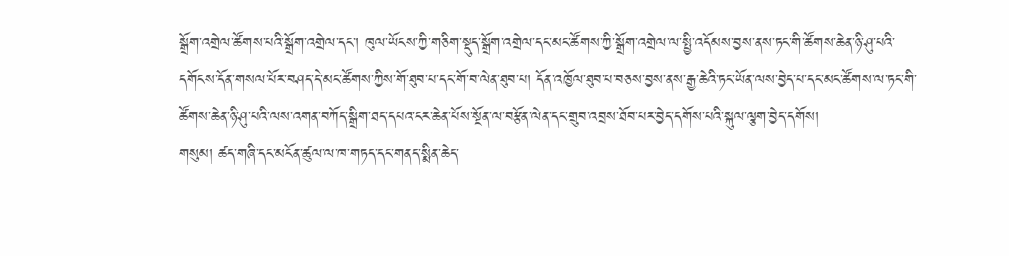སྒྲོག་འགྲེལ་ཚོགས་པའི་སྒྲོག་འགྲེལ་དང་། ཁུལ་ཡོངས་ཀྱི་གཅིག་སྡུད་སྒྲོག་འགྲེལ་དང་མང་ཚོགས་ཀྱི་སྒྲོག་འགྲེལ་ལ་སྤྱི་འདོམས་བྱས་ནས་ཏང་གི་ཚོགས་ཆེན་ཉི་ཤུ་པའི་དགོངས་དོན་གསལ་པོར་བཤད་དེ་མང་ཚོགས་ཀྱིས་གོ་ཐུབ་པ་དང་གོ་བ་ལེན་ཐུབ་པ། དོན་འཁྱོལ་ཐུབ་པ་བཅས་བྱས་ནས་རྒྱ་ཆེའི་ཏང་ཡོན་ལས་བྱེད་པ་དང་མང་ཚོགས་ལ་ཏང་གི་ཚོགས་ཆེན་ཉི་ཤུ་པའི་ལས་འགན་བཀོད་སྒྲིག་ཐད་དཔའ་ངར་ཆེན་པོས་སྔོན་ལ་བརྩོན་ལེན་དང་གྲུབ་འབྲས་ཐོབ་པར་བྱེད་དགོས་པའི་སྐུལ་ལྕག་བྱེད་དགོས།
གསུམ། ཚད་གཞི་དང་མངོན་ཚུལ་ལ་ཁ་གཏད་དང་གནད་སྨིན་ཆེད་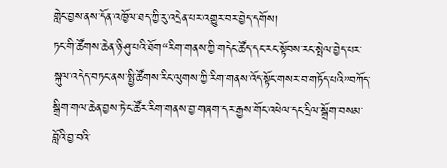གླེང་བྱས་ནས་དོན་འཁྱོལ་ཐད་ཀྱི་རུ་འདྲེན་པར་འགྱུར་བར་བྱེད་དགོས།
ཏང་གི་ཚོགས་ཆེན་ཉི་ཤུ་པའི་ཐོག“རིག་གནས་ཀྱི་གདེང་ཚོད་དང་རང་སྟོབས་རང་སྤེལ་བྱེད་པར་སྐུལ་འདེད་བཏང་ནས་སྤྱི་ཚོགས་རིང་ལུགས་ཀྱི་རིག་གནས་འོད་སྟོང་གསར་བ་གཏོད་པའི”བཀོད་སྒྲིག་གལ་ཆེན་བྱས་ཏེ་ང་ཚོར་རིག་གནས་བྱ་གཞག་དར་རྒྱས་གོང་འཕེལ་དང་དྲིལ་སྒྲོག་བསམ་བློའི་བྱ་བའི་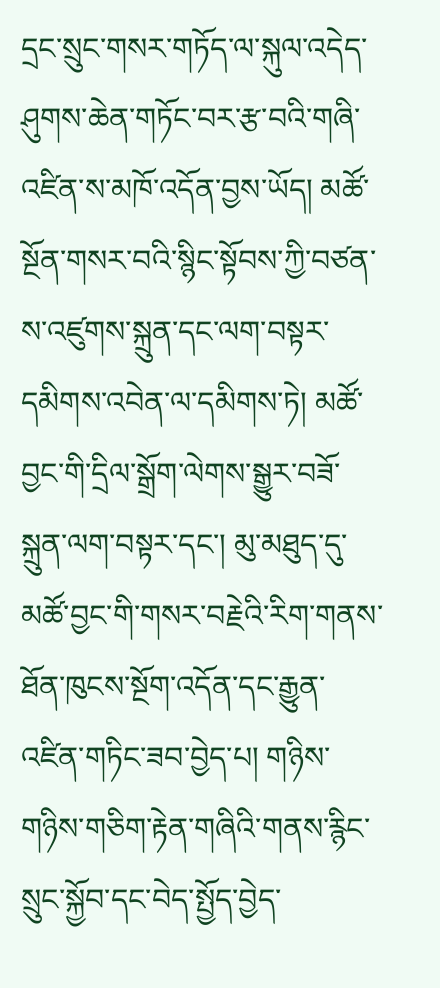དྲང་སྲུང་གསར་གཏོད་ལ་སྐུལ་འདེད་ཤུགས་ཆེན་གཏོང་བར་རྩ་བའི་གཞི་འཛིན་ས་མཁོ་འདོན་བྱས་ཡོད། མཚོ་སྔོན་གསར་བའི་སྙིང་སྟོབས་ཀྱི་བཙན་ས་འཛུགས་སྐྲུན་དང་ལག་བསྟར་དམིགས་འབེན་ལ་དམིགས་ཏེ། མཚོ་བྱང་གི་དྲིལ་སྒྲོག་ལེགས་སྒྱུར་བཟོ་སྐྲུན་ལག་བསྟར་དང་། མུ་མཐུད་དུ་མཚོ་བྱང་གི་གསར་བརྗེའི་རིག་གནས་ཐོན་ཁུངས་སྔོག་འདོན་དང་རྒྱུན་འཛིན་གཏིང་ཟབ་བྱེད་པ། གཉིས་གཉིས་གཅིག་རྟེན་གཞིའི་གནས་རྙིང་སྲུང་སྐྱོབ་དང་བེད་སྤྱོད་བྱེད་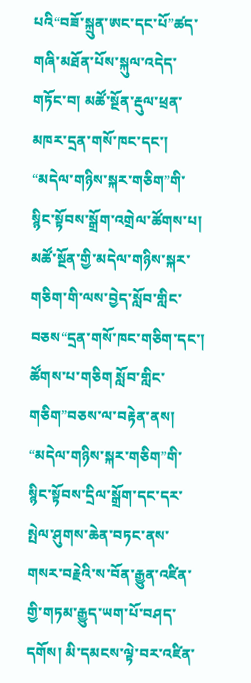པའི“བཟོ་སྐྲུན་ཨང་དང་པོ”ཚད་གཞི་མཐོན་པོས་སྐུལ་འདེད་གཏོང་བ། མཚོ་སྔོན་རྡུལ་ཕྲན་མཁར་དྲན་གསོ་ཁང་དང་། “མདེལ་གཉིས་སྐར་གཅིག”གི་སྙིང་སྟོབས་སྒྲོག་འགྲེལ་ཚོགས་པ། མཚོ་སྔོན་གྱི་མདེལ་གཉིས་སྐར་གཅིག་གི་ལས་བྱེད་སློབ་གླིང་བཅས“དྲན་གསོ་ཁང་གཅིག་དང་། ཚོགས་པ་གཅིག སློབ་གླིང་གཅིག”བཅས་ལ་བརྟེན་ནས། “མདེལ་གཉིས་སྐར་གཅིག”གི་སྙིང་སྟོབས་དྲིལ་སྒྲོག་དང་དར་སྤེལ་ཤུགས་ཆེན་བཏང་ནས་གསར་བརྗེའི་ས་བོན་རྒྱུན་འཛིན་གྱི་གཏམ་རྒྱུད་ཡག་པོ་བཤད་དགོས། མི་དམངས་ལྟེ་བར་འཛིན་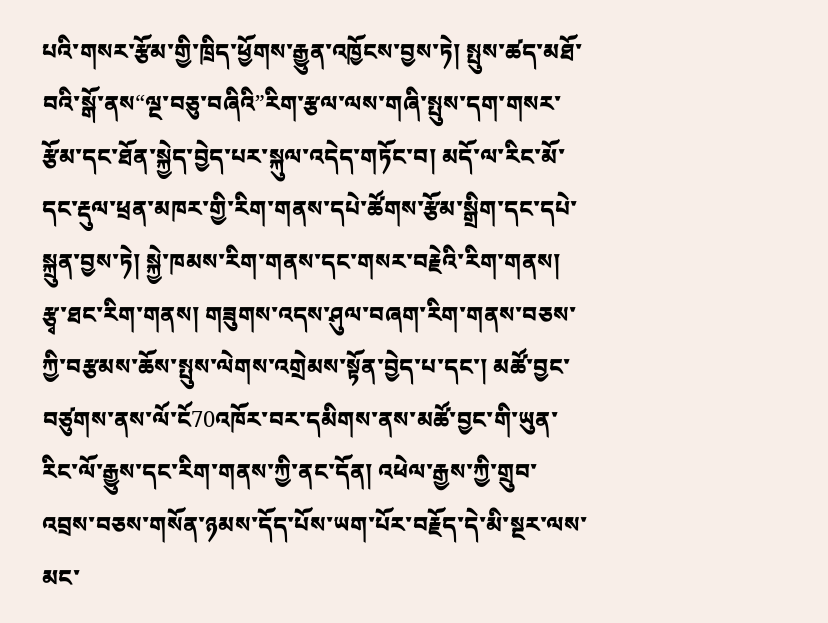པའི་གསར་རྩོམ་གྱི་ཁྲིད་ཕྱོགས་རྒྱུན་འཁྱོངས་བྱས་ཏེ། སྤུས་ཚད་མཐོ་བའི་སྒོ་ནས“ལྔ་བཅུ་བཞིའི”རིག་རྩལ་ལས་གཞི་སྤུས་དག་གསར་རྩོམ་དང་ཐོན་སྐྱེད་བྱེད་པར་སྐུལ་འདེད་གཏོང་བ། མདོ་ལ་རིང་མོ་དང་རྡུལ་ཕྲན་མཁར་གྱི་རིག་གནས་དཔེ་ཚོགས་རྩོམ་སྒྲིག་དང་དཔེ་སྐྲུན་བྱས་ཏེ། སྐྱེ་ཁམས་རིག་གནས་དང་གསར་བརྗེའི་རིག་གནས། རྩྭ་ཐང་རིག་གནས། གཟུགས་འདས་ཤུལ་བཞག་རིག་གནས་བཅས་ཀྱི་བརྩམས་ཆོས་སྤུས་ལེགས་འགྲེམས་སྟོན་བྱེད་པ་དང་། མཚོ་བྱང་བཙུགས་ནས་ལོ་ངོ70འཁོར་བར་དམིགས་ནས་མཚོ་བྱང་གི་ཡུན་རིང་ལོ་རྒྱུས་དང་རིག་གནས་ཀྱི་ནང་དོན། འཕེལ་རྒྱས་ཀྱི་གྲུབ་འབྲས་བཅས་གསོན་ཉམས་དོད་པོས་ཡག་པོར་བརྗོད་དེ་མི་སྔར་ལས་མང་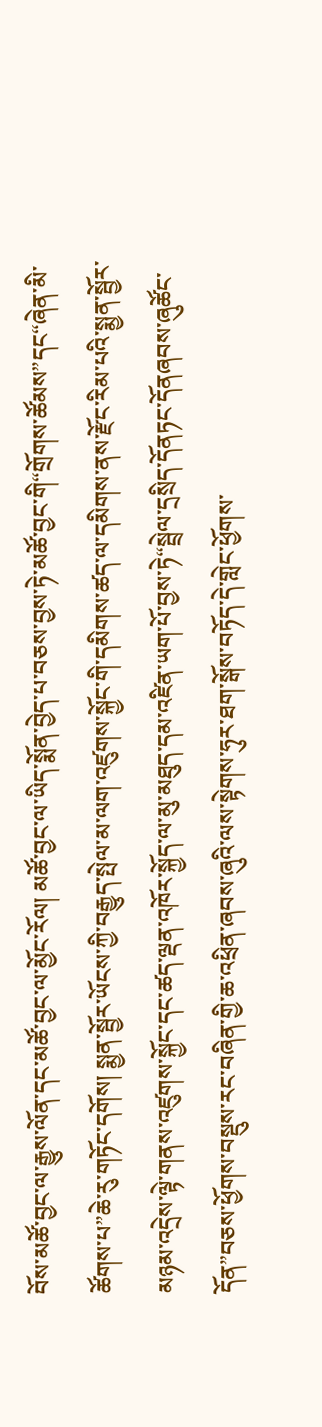བོས་མཚོ་བྱང་ལ་རྒྱུས་ལོན་དང་མཚོ་བྱང་ལ་མྱོང་རོལ། མཚོ་བྱང་ལ་ཡིད་སྨོན་བྱེད་པ་བཅས་བྱས་ཏེ་མཚོ་བྱང་གི“གྲོགས་ཚོམས”དང“ཞེན་མི་ཚོགས་པ”ཆེ་རུ་གཏོང་དགོས། སྨྱན་སྦྱོར་ཡོངས་ཀྱི་བརྒྱུད་སྤེལ་མ་ལག་འཛུགས་སྐྱོང་གི་དམིགས་ཚད་ལ་དམིགས་ནས་རྫོང་རིམ་པའི་སྨྱན་སྦྱོར་མཉམ་འདྲེས་ལྟེ་གནས་འཛུགས་སྐྱོང་དང་ཚད་ལྡན་འཁོར་སྐྱོད་ལ་མུ་མཐུད་དམ་འཛིན་ཡག་པོ་བྱས་ཏེ“སྦྲེལ་དྲསྲིད་དོནཏང་དོནཞབས་ཞུཚོང་དོན”བཅས་ཕྱོགས་བསྡུས་རང་བཞིན་གྱི་ཆ་འཕྲིན་ཞབས་ཞུའི་ལས་སྟེགས་ཧུར་ཐག་སྒོས་བཏོད་དེ་གླེང་ཕྱོགས་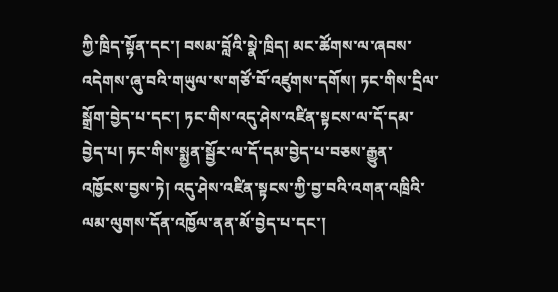ཀྱི་ཁྲིད་སྟོན་དང་། བསམ་བློའི་སྣེ་ཁྲིད། མང་ཚོགས་ལ་ཞབས་འདེགས་ཞུ་བའི་གཡུལ་ས་གཙོ་བོ་འཛུགས་དགོས། ཏང་གིས་དྲིལ་སྒྲོག་བྱེད་པ་དང་། ཏང་གིས་འདུ་ཤེས་འཛིན་སྟངས་ལ་དོ་དམ་བྱེད་པ། ཏང་གིས་སྨྱན་སྦྱོར་ལ་དོ་དམ་བྱེད་པ་བཅས་རྒྱུན་འཁྱོངས་བྱས་ཏེ། འདུ་ཤེས་འཛིན་སྟངས་ཀྱི་བྱ་བའི་འགན་འཁྲིའི་ལམ་ལུགས་དོན་འཁྱོལ་ནན་མོ་བྱེད་པ་དང་།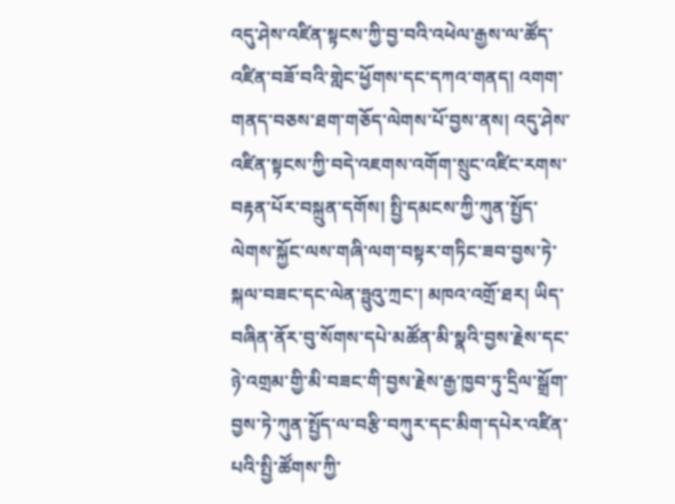འདུ་ཤེས་འཛིན་སྟངས་ཀྱི་བྱ་བའི་འཕེལ་རྒྱས་ལ་ཚོད་འཛིན་བཟོ་བའི་གླེང་ཕྱོགས་དང་དཀའ་གནད། འགག་གནད་བཅས་ཐག་གཅོད་ལེགས་པོ་བྱས་ནས། འདུ་ཤེས་འཛིན་སྟངས་ཀྱི་བདེ་འཇགས་འགོག་སྲུང་འཛིང་རགས་བརྟན་པོར་བསྐྲུན་དགོས། སྤྱི་དམངས་ཀྱི་ཀུན་སྤྱོད་ལེགས་སྐྱོང་ལས་གཞི་ལག་བསྟར་གཏིང་ཟབ་བྱས་ཏེ་སྐལ་བཟང་དང་ལེན་ཧྥུའུ་ཀྲང་། མཁའ་འགྲོ་ཐར། ཡིད་བཞིན་ནོར་བུ་སོགས་དཔེ་མཚོན་མི་སྣའི་བྱས་རྗེས་དང་ཉེ་འགྲམ་གྱི་མི་བཟང་གི་བྱས་རྗེས་རྒྱ་ཁྱབ་ཏུ་དྲིལ་སྒྲོག་བྱས་ཏེ་ཀུན་སྤྱོད་ལ་བརྩི་བཀུར་དང་མིག་དཔེར་འཛིན་པའི་སྤྱི་ཚོགས་ཀྱི་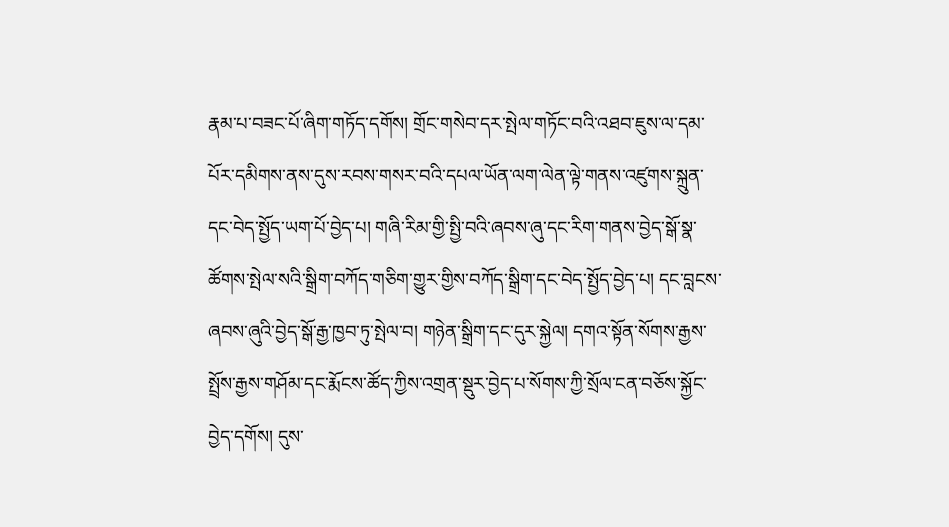རྣམ་པ་བཟང་པོ་ཞིག་གཏོད་དགོས། གྲོང་གསེབ་དར་སྤེལ་གཏོང་བའི་འཐབ་ཇུས་ལ་དམ་པོར་དམིགས་ནས་དུས་རབས་གསར་བའི་དཔལ་ཡོན་ལག་ལེན་ལྟེ་གནས་འཛུགས་སྐྲུན་དང་བེད་སྤྱོད་ཡག་པོ་བྱེད་པ། གཞི་རིམ་གྱི་སྤྱི་བའི་ཞབས་ཞུ་དང་རིག་གནས་བྱེད་སྒོ་སྣ་ཚོགས་སྤེལ་སའི་སྒྲིག་བཀོད་གཅིག་གྱུར་གྱིས་བཀོད་སྒྲིག་དང་བེད་སྤྱོད་བྱེད་པ། དང་བླངས་ཞབས་ཞུའི་བྱེད་སྒོ་རྒྱ་ཁྱབ་ཏུ་སྤེལ་བ། གཉེན་སྒྲིག་དང་དུར་སྐྱེལ། དགའ་སྟོན་སོགས་རྒྱས་སྤྲོས་རྒྱས་གཤོམ་དང་རྨོངས་ཚོད་ཀྱིས་འགྲན་སྡུར་བྱེད་པ་སོགས་ཀྱི་སྲོལ་ངན་བཅོས་སྐྱོང་བྱེད་དགོས། དུས་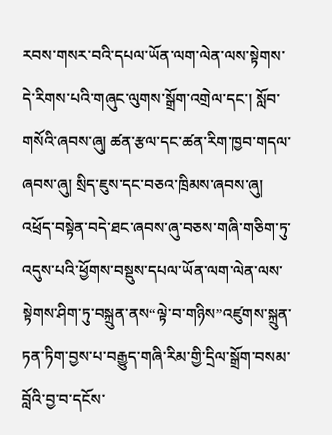རབས་གསར་བའི་དཔལ་ཡོན་ལག་ལེན་ལས་སྟེགས་དེ་རིགས་པའི་གཞུང་ལུགས་སྒྲོག་འགྲེལ་དང་། སློབ་གསོའི་ཞབས་ཞུ། ཚན་རྩལ་དང་ཚན་རིག་ཁྱབ་གདལ་ཞབས་ཞུ། སྲིད་ཇུས་དང་བཅའ་ཁྲིམས་ཞབས་ཞུ། འཕྲོད་བསྟེན་བདེ་ཐང་ཞབས་ཞུ་བཅས་གཞི་གཅིག་ཏུ་འདུས་པའི་ཕྱོགས་བསྡུས་དཔལ་ཡོན་ལག་ལེན་ལས་སྟེགས་ཤིག་ཏུ་བསྐྲུན་ནས“ལྟེ་བ་གཉིས”འཛུགས་སྐྲུན་ཏན་ཏིག་བྱས་པ་བརྒྱུད་གཞི་རིམ་གྱི་དྲིལ་སྒྲོག་བསམ་བློའི་བྱ་བ་དངོས་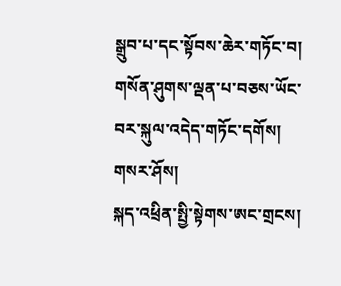སྒྲུབ་པ་དང་སྟོབས་ཆེར་གཏོང་བ། གསོན་ཤུགས་ལྡན་པ་བཅས་ཡོང་བར་སྐུལ་འདེད་གཏོང་དགོས།
གསར་ཤོས།
སྐད་འཕྲིན་སྤྱི་སྟེགས་ཨང་གྲངས།